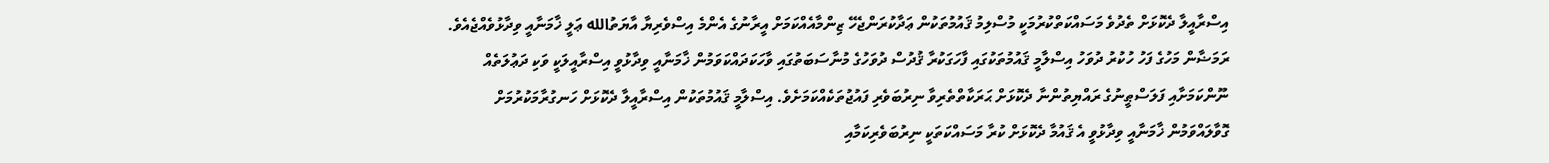އިސްރާއީލާ ދެކޮޅަށް ތެދުވެ މަސައްކަތްކުރުމަކީ މުސްލިމު ޤައުމުތަކުން ޢަދާކުރަންޖެހޭ ޒިންމާއެއްކަމަށް އީރާނުގެ އެންމެ އިސްވެރިޔާ އާޔަތުالله ޢަލީ ޚާމަނާއީ ވިދާޅުވެއްޖެއެވެ.
ރަމަޟާން މަހުގެ ފަހު ހުކުރު ދުވަހު އިސްލާމީ ޤައުމުތަކުގައި ފާހަގަކުރާ ޤުދުސް ދުވަހުގެ މުނާސަބަތުގައި ވާހަކަދައްކަވަމުން ޚާމަނާއީ ވިދާޅުވީ އިސްރާއީލަކީ ވަކި ދަޢުލަތެއް ނޫންކަމަށާއި ފަލަސްޠީނުގެ ރައްޔިތުންނާ ދެކޮޅަށް ޙަރަކާތްތެރިވާ ނިރުބަވެރި ފައުޖުތަކެއްކަމަށެވެ. އިސްލާމީ ޤައުމުތަކުން އިސްރާއީލާ ދެކޮޅަށް ހަނގުރާމަކުރުމަށް ގޮވާލައްވަމުން ޚާމަނާއީ ވިދާޅުވީ އެ ޤައުމާ ދެކޮޅަށް ކުރާ މަސައްކަތަކީ ނިރުބަވެރިކަމާއި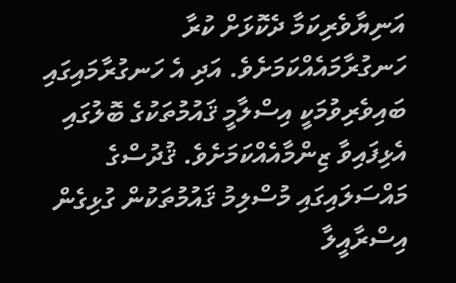އަނިޔާވެރިކަމާ ދެކޮޅަށް ކުރާ ހަނގުރާމައެއްކަމަށެވެ. އަދި އެ ހަނގުރާމައިގައި ބައިވެރިވުމަކީ އިސްލާމީ ޤައުމުތަކުގެ ބޮލުގައި އެޅިފައިވާ ޒިންމާއެއްކަމަށެވެ. ޤުދުސްގެ މައްސަލައިގައި މުސްލިމު ޤައުމުތަކުން ގުޅިގެން އިސްރާއީލާ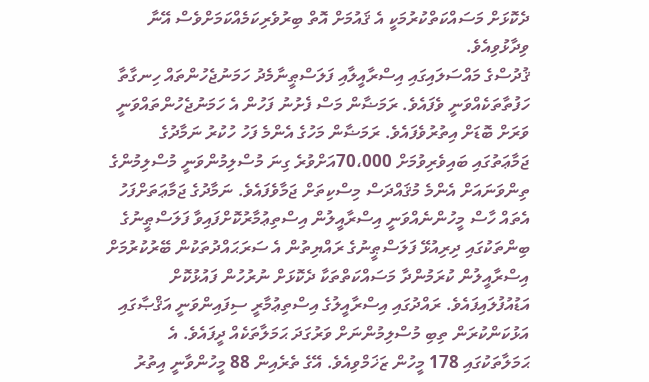ދެކޮޅަށް މަސައްކަތްކުރުމަކީ އެ ޤައުމަށް އޮތް ބިރުވެރިކަމެއްކަމަށްވެސް އޭނާ ވިދާޅުވިއެވެ.
ޤުދުސްގެ މައްސަލައިގައި އިސްރާއީލާއި ފަލަސްޠީނާމެދު ހަމަނުޖެހުންތައް ހިނގާތާ ހަފުތާތަކެއްވަނީ ވެފައެވެ. ރަމަޟާން މަސް ފެށުނު ފަހުން އެ ހަމަނުޖެހުންތައްވަނީ ވަރަށް ބޮޑަށް އިތުރުވެފައެވެ. ރަމަޟާން މަހުގެ އެންމެ ފަހު ހުކުރު ނަމާދުގެ ޖަމާޢަތުގައި ބައިވެރިވުމަށް 70،000އަށްވުރެ ގިނަ މުސްލިމުންވަނީ މުސްލިމުންގެ ތިންވަނައަށް އެންމެ މުޤައްދަސް މިސްކިތަށް ޖަމާވެފައެވެ. ނަމާދުގެ ޖަމާޢަތަށްފަހު އެތައް ހާސް މީހުންނެއްވަނީ އިސްރާއީލުން އިސްތިޢުމާރުކޮށްފައިވާ ފަލަސްޠީނުގެ ބިންތަކުގައި ދިރިއުޅޭ ފަލަސްޠީނުގެ ރައްޔިތުން އެ ސަރަޙައްދުތަކުން ބޭރުކުރުމަށް އިސްރާއީލުން ކުރަމުންދާ މަސައްކަތްތަކާ ދެކޮޅަށް ނުރުހުން ފައުޅުކޮށް އަޑުއުފުލައިފައެވެ. ރައްދުގައި އިސްރާއީލުގެ އިސްތިޢުމާރީ ސިފައިންވަނީ އަޤްޞާގައި އަޅުކަންކުރަން ތިބި މުސްލިމުންނަށް ވަރުގަދަ ޙަމަލާތަކެއް ދީފައެވެ. އެ ޙަމަލާތަކުގައި 178 މީހުން ޒަޚަމްވިއެވެ. އޭގެ ތެރެއިން 88 މީހުންވާނީ އިތުރު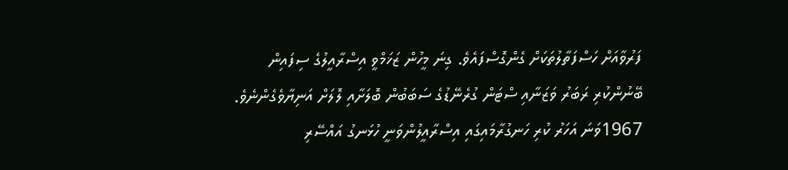ފަރުވާއަށް ހަސްފަތާލުތަކަށް ގެންގޮސްފައެވެ. ގިނަ މީހުން ޒަޚަމްވީ އިސްރާއީލުގެ ސިފައިން ބޭނުންކުރި ރަބަރު ވަޒަނާއި ސްޓަން ގުރެނޭޑުގެ ސަބަބުން ބޮލަށާއި ލޮލަށް އަނިޔާވެގެންނެވެ.
1967ވަނަ އަހަރު ކުރި ހަނގުރާމައިގައި އިސްރާއީލުންވަނީ ހުޅަނގު އައްސޭރި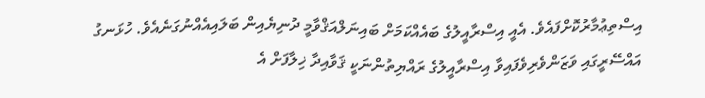އިސްތިޢުމާރުކޮށްފައެވެ. އެއީ އިސްރާއީލުގެ ބައެއްކަމަށް ބައިނަލްއަޤްވާމީ ދުނިޔެއިން ބަލައިއެއްނުގަނެއެވެ. ހުޅަނގު އައްސޭރީގައި ވަޒަންވެރިވެފައިވާ އިސްރާއީލުގެ ރައްޔިތުންނަކީ ޤަވާއިދާ ޚިލާފަށް އެ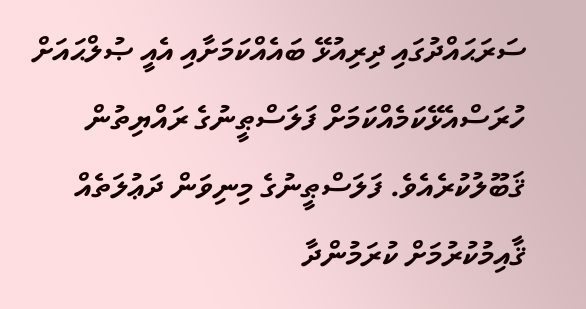ސަރަޙައްދުގައި ދިރިއުޅޭ ބައެއްކަމަށާއި އެއީ ޞުލްޙައަށް ހުރަސްއެޅޭކަމެއްކަމަށް ފަލަސްޠީނުގެ ރައްޔިތުން ޤަބޫލުކުރެއެވެ. ފަލަސްޠީނުގެ މިނިވަން ދަޢުލަތެއް ޤާއިމުކުރުމަށް ކުރަމުންދާ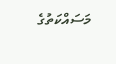މަސައްކަތުގެ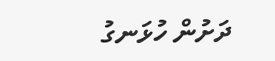ދަށުން ހުޅަނގު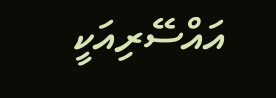އައްސޭރިއަކީ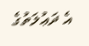އެ ދަޢުލަތުގެ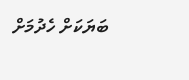ބަޔަކަށް ހެދުމަށް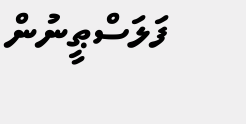ފަލަސްޠީނުން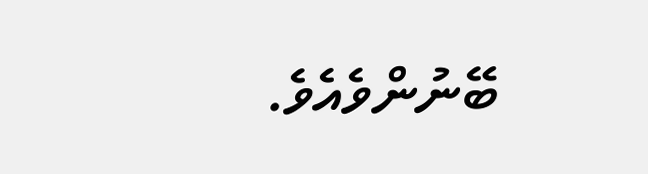ބޭނުންވެއެވެ.